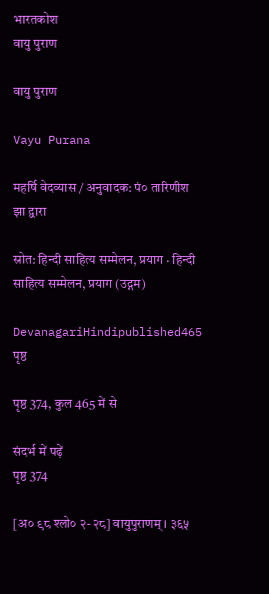भारतकोश
वायु पुराण

वायु पुराण

Vayu Purana

महर्षि वेदव्यास / अनुवादक: पं० तारिणीश झा द्वारा

स्रोत: हिन्दी साहित्य सम्मेलन, प्रयाग · हिन्दी साहित्य सम्मेलन, प्रयाग (उद्गम)

DevanagariHindipublished465 पृष्ठ

पृष्ठ 374, कुल 465 में से

संदर्भ में पढ़ें
पृष्ठ 374

[अ० ९८ श्लो० २-२८] वायुपुराणम् । ३६५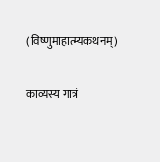(विष्णुमाहात्म्यकथनम्)

काव्यस्य गात्रं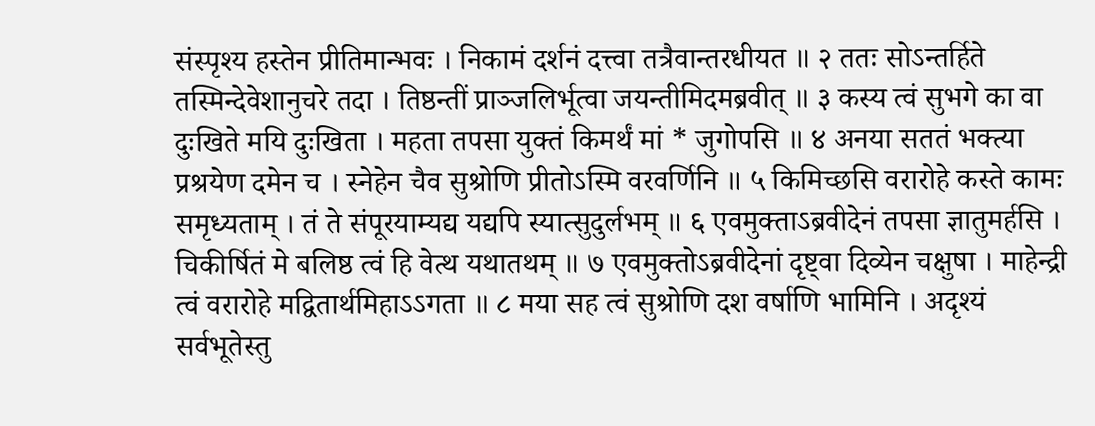संस्पृश्य हस्तेन प्रीतिमान्भवः । निकामं दर्शनं दत्त्वा तत्रैवान्तरधीयत ॥ २ ततः सोऽन्तर्हिते तस्मिन्देवेशानुचरे तदा । तिष्ठन्तीं प्राञ्जलिर्भूत्वा जयन्तीमिदमब्रवीत् ॥ ३ कस्य त्वं सुभगे का वा दुःखिते मयि दुःखिता । महता तपसा युक्तं किमर्थं मां * जुगोपसि ॥ ४ अनया सततं भक्त्या प्रश्रयेण दमेन च । स्नेहेन चैव सुश्रोणि प्रीतोऽस्मि वरवर्णिनि ॥ ५ किमिच्छसि वरारोहे कस्ते कामः समृध्यताम् । तं ते संपूरयाम्यद्य यद्यपि स्यात्सुदुर्लभम् ॥ ६ एवमुक्ताऽब्रवीदेनं तपसा ज्ञातुमर्हसि । चिकीर्षितं मे बलिष्ठ त्वं हि वेत्थ यथातथम् ॥ ७ एवमुक्तोऽब्रवीदेनां दृष्ट्वा दिव्येन चक्षुषा । माहेन्द्री त्वं वरारोहे मद्वितार्थमिहाऽऽगता ॥ ८ मया सह त्वं सुश्रोणि दश वर्षाणि भामिनि । अदृश्यं सर्वभूतेस्तु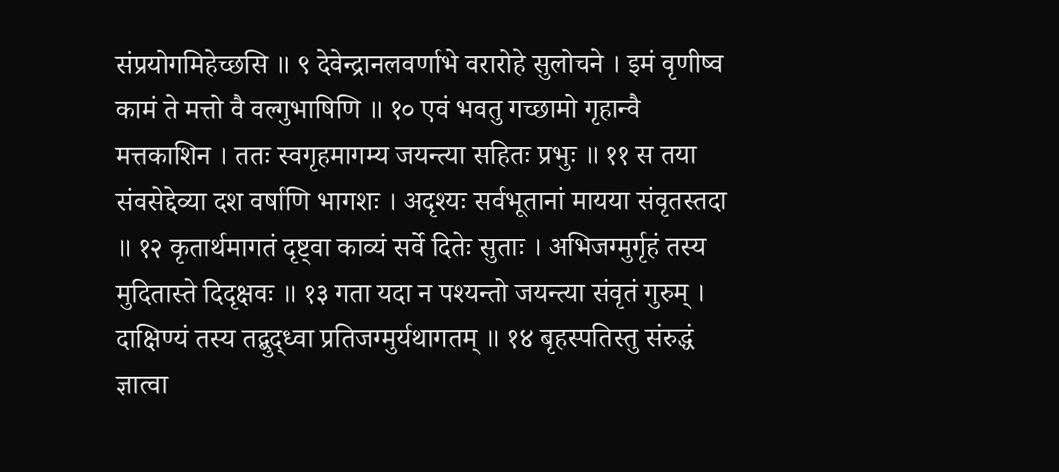संप्रयोगमिहेच्छसि ॥ ९ देवेन्द्रानलवर्णाभे वरारोहे सुलोचने । इमं वृणीष्व कामं ते मत्तो वै वल्गुभाषिणि ॥ १० एवं भवतु गच्छामो गृहान्वै मत्तकाशिन । ततः स्वगृहमागम्य जयन्त्या सहितः प्रभुः ॥ ११ स तया संवसेद्देव्या दश वर्षाणि भागशः । अदृश्यः सर्वभूतानां मायया संवृतस्तदा ॥ १२ कृतार्थमागतं दृष्ट्वा काव्यं सर्वे दितेः सुताः । अभिजग्मुर्गृहं तस्य मुदितास्ते दिदृक्षवः ॥ १३ गता यदा न पश्यन्तो जयन्त्या संवृतं गुरुम् । दाक्षिण्यं तस्य तद्बुद्ध्वा प्रतिजग्मुर्यथागतम् ॥ १४ बृहस्पतिस्तु संरुद्धं ज्ञात्वा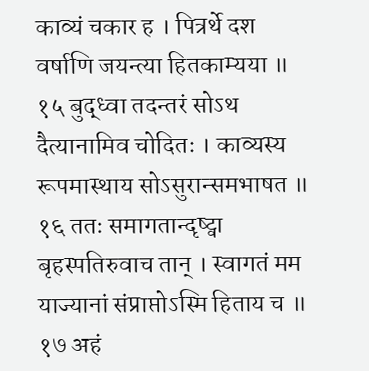काव्यं चकार ह । पित्रर्थे दश वर्षाणि जयन्त्या हितकाम्यया ॥ १५ बुद्ध्वा तदन्तरं सोऽथ दैत्यानामिव चोदितः । काव्यस्य रूपमास्थाय सोऽसुरान्समभाषत ॥ १६ ततः समागतान्दृष्ट्वा बृहस्पतिरुवाच तान् । स्वागतं मम याज्यानां संप्राप्तोऽस्मि हिताय च ॥ १७ अहं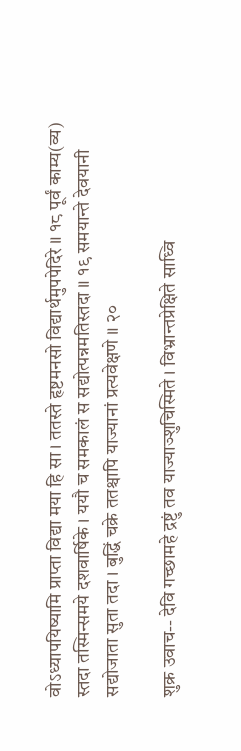वोऽध्यापयिष्यामि प्राप्ता विद्या मया हि सा । ततस्ते हृष्टमनसो विद्यार्थमुपपेदिरे ॥ १८ पूर्वं काम्य(व्य) स्तदा तस्मिन्समये दशवार्षिके । ययौ च समकालं स सद्योत्पन्नमतिस्तदा ॥ १९ समयान्ते देवयानी सद्योजाता सुता तदा । बुद्धिं चक्रे ततश्चापि याज्यानां प्रत्यवेक्षणे ॥ २०

शुक्र उवाच-- देवि गच्छामहे द्रष्टुं तव याज्याञ्शुचिस्मिते । विभ्रान्तप्रेक्षिते साध्वि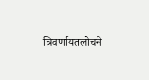त्रिवर्णायतलोचने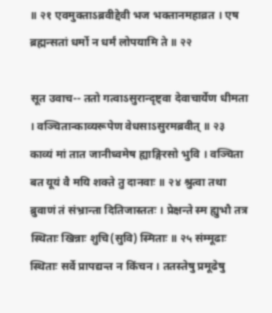॥ २१ एवमुक्ताऽब्रवीद्देवी भज भक्तानमहाव्रत । एष ब्रह्मन्सतां धर्मो न धर्मं लोपयामि ते ॥ २२

सूत उवाच-- ततो गत्वाऽसुरान्दृष्ट्वा देवाचार्येण धीमता । वञ्चितान्काव्यरूपेण वेधसाऽसुरमब्रवीत् ॥ २३ काव्यं मां तात जानीध्वमेष ह्याङ्गिरसो भुवि । वञ्चिता बत यूयं वै मयि शक्ते तु दानवाः ॥ २४ श्रुत्वा तथा ब्रुवाणं तं संभ्रान्ता दितिजास्ततः । प्रेक्षन्ते स्म ह्युभौ तत्र स्थिताः खिन्नाः शुचि(सुवि) स्मिताः ॥ २५ संम्मूढाः स्थिताः सर्वे प्रापद्यन्त न किंचन । ततस्तेषु प्रमूढेषु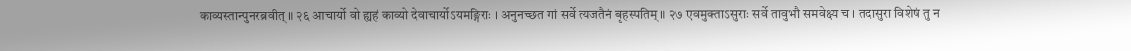काव्यस्तान्पुनरब्रवीत् ॥ २६ आचार्यो वो ह्यहं काव्यो देवाचार्योऽयमङ्गिराः । अनुनच्छत गां सर्वे त्यजतैनं बृहस्पतिम् ॥ २७ एवमुक्ताऽसुराः सर्वे तावुभौ समवेक्ष्य च । तदासुरा विशेषं तु न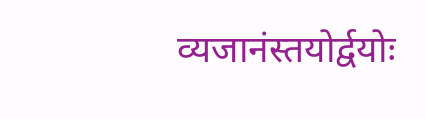व्यजानंस्तयोर्द्वयोः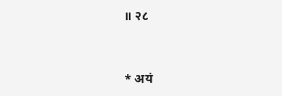॥ २८


* अयं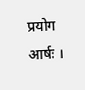प्रयोग आर्षः ।